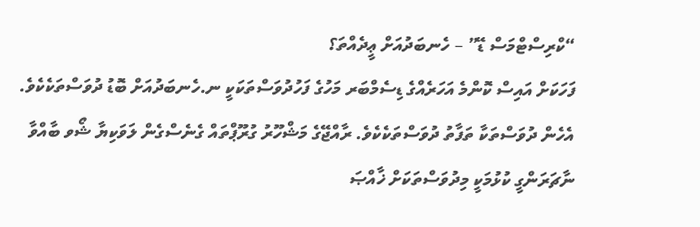“ކްރިސްޓްމަސް ޑޭ” – ހެނބަދުއަށް ޢީދެއްތަ؟
ފަހަކަށް އައިސް ކޮންމެ އަހަރެއްގެ ޑިސެމްބަރ މަހުގެ ފަހުދުވަސްތަކަކީ ނ.ހެނބަދުއަށް ބޮޑު ދުވަސްތަކެކެވެ.
އެހެން ދުވަސްތަކާ ތަފާތު ދުވަސްތަކެކެވެ. ރާއްޖޭގެ މަޝްހޫރު ގުރޫޕްތައް ގެނެސްގެން ލަވަކިޔާ ޝޯވ ބާއްވާ ނާޗަރަންގީ ކުޅުމަކީ މިދުވަސްތަކަށް ޚާއްޞަ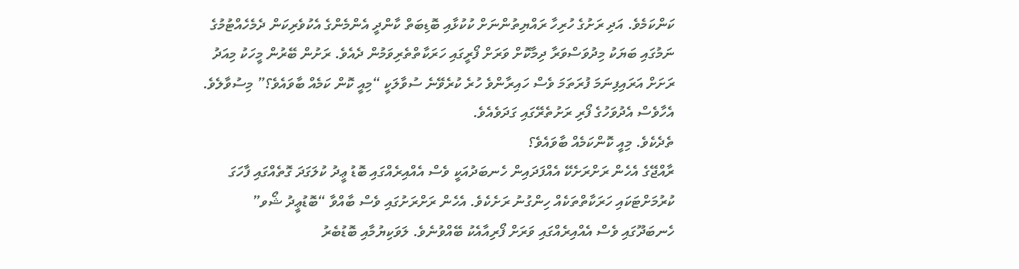ކަންކަމެވެ. އަދި ރަށުގެ ހުރިހާ ރައްޔިތުންނަށް ކުކުޅާއި ބޮޑިބަތް ކާންދީ އެންމެންގެ އެކުވެރިކަން ދެމެހެއްޓުމުގެ ނަމުގައި ބަޔަކު މިދުވަސްވަރާ ދިމާކޮށް ވަރަށް ފޯރީގައި ހަރަކާތްތެރިވަމުން ދެއެވެ. ރަށުން ބޭރުން މީހަކު މިއަދު ރަށަށް އަރައިފިނަމަ ފުރަތަމަ ވެސް ހައިރާންވެ ހުރެ ކުރެވޭނެ ސުވާލަކީ “މިއީ ކޮން ކަމެއް ބާވައެވެ؟” މިސުވާލެވެ. އެހާވެސް އެދުވަހުގެ ފޯރި ރަށުތެރޭގައި ގަދަވެއެވެ.
ތެދެކެވެ. މިއީ ކޮންކަމެއް ބާވައެވެ؟
ރާއްޖޭގެ އެހެން ރަށްރަށެކޭ އެއްފަދައިން ހެނބަދުއަކީ ވެސް އެއްއިރެއްގައި ބޮޑު ޢީދު ކުލަގަދަ ގޮތެއްގައި ފާހަގަ ކުރުމަށްޓަކައި ހަރަކާތްތަކެއް ހިންގުނު ރަށެކެވެ. އެހެން ރަށްރަށުގައި ވެސް ބާއްވާ “ބޮޑުޢީދު ޝޯވ” ހެނބަދޫގައި ވެސް އެއްއިރެއްގައި ވަރަށް ފޯރިއާއެކު ބޭއްވުނެވެ. ލަވަކިޔުމާއި ބޮޑުބެރު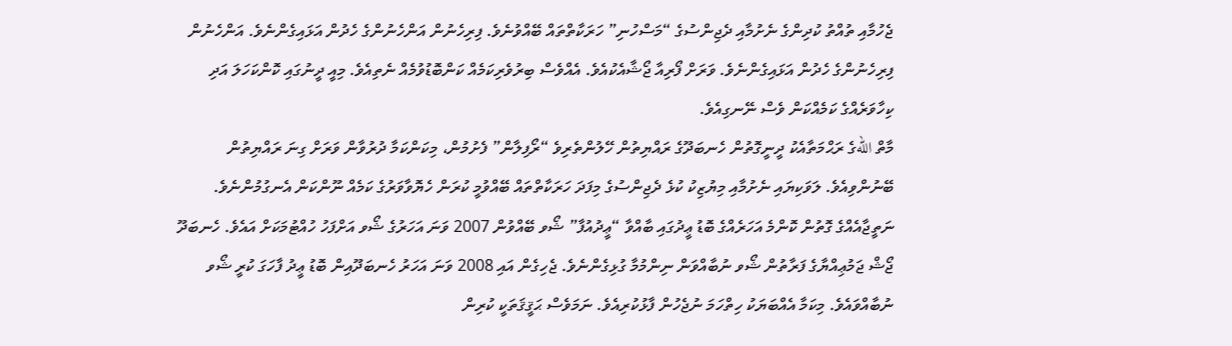ޖެހުމާއި ތުއްތު ކުދިންގެ ނެށުމާއި ދެޖިންސުގެ “މަސްހުނި” ހަރަކާތްތައް ބޭއްވުނެވެ. ފިރިހެނުން އަންހެނުންގެ ހެދުން އަޅައިގެންނެވެ. އަންހެނުން ފިރިހެނުންގެ ހެދުން އަޅައިގެންނެވެ. ވަރަށް ފޯރިއާ ޖޯޝާއެކުއެވެ. އެއްވެސް ބިރުވެރިކަމެއް ކަންބޮޑުވުމެއް ނެތިއެވެ. މިއީ ދީނުގައި ކޮންކަހަލަ އަދި ކިހާވަރެއްގެ ކަމެއްކަން ވެސް ނޭނގިއެވެ.
މާތް اللهގެ ރަޙްމަތާއެކު ދީނީގޮތުން ހެނބަދޫގެ ރައްޔިތުން ހޭލުންތެރިވެ “ރޯފިލާން” ފެށުމުން، މިކަންކަމާ ދުރުވާން ވަރަށް ގިނަ ރައްޔިތުން ބޭނުންވިއެވެ. ލަވަކިޔައި ނެށުމާއި މިޔުޒިކު ކުޅެ ދެޖިންސުގެ މިފަދަ ހަރަކާތްތައް ބޭއްވުމީ ކުރަން ހެޔޮވާވަރުގެ ކަމެއް ނޫންކަން އެނގުމުންނެވެ. ނަތީޖާއެއްގެ ގޮތުން ކޮންމެ އަހަރެއްގެ ބޮޑު ޢީދުގައި ބާއްވާ “ޢީދުއުފާ” ޝޯވ ބޭއްވުން 2007 ވަނަ އަހަރުގެ ޝޯވ އަށްފަހު ހުއްޓުމަކަށް އައެވެ. ހެނބަދޫ ޖޯޝް ޖަމުޢިއްޔާގެ ފަރާތުން ޝޯވ ނުބާއްވަން ނިންމުމާ ގުޅިގެންނެވެ. ޖެހިގެން އައި 2008 ވަނަ އަހަރު ހެނބަދޫއިން ބޮޑު ޢީދު ފާހަގަ ކުރީ ޝޯވ ނުބާއްވައެވެ. މިކަމާ އެއްބަޔަކު ހިތްހަމަ ނުޖެހުން ފާޅުކުރިއެވެ. ނަމަވެސް ޙަޤީޤަތަކީ ކުރިން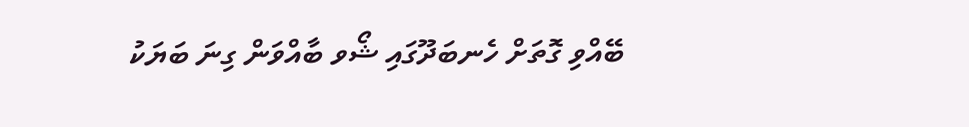ބޭއްވި ގޮތަށް ހެނބަދޫގައި ޝޯވ ބާއްވަން ގިނަ ބަޔަކު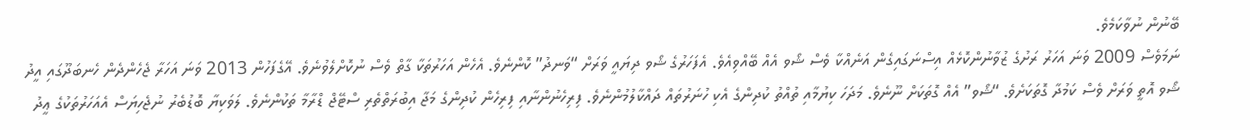ބޭނުން ނުވާކަމެވެ.
ނަމަވެސް 2009 ވަނަ އަހަރު ރަށުގެ ޒުވާނުންކޮޅެއް އިސްނަގައިގެން އަނެއްކާ ވެސް ޝޯވ އެއް ބޭއްވިއެވެ. އެފަހަރުގެ ޝޯވ ދިޔައީ ވަރަށް “ވަނދު” ކޮންނެވެ. އެހެން އަހަރުތަކާ ގާތް ވެސް ނުކޮށްލެވުނެވެ. އޭގެފަހުން 2013 ވަނަ އަހަރާ ޖެހެންދެން ހެނބަދޫގައި އީދު ޝޯވ އޮތީ ވަރަށް ވެސް ކަމުދާ ގޮތަކަށެވެ. “ޝޯވ” އެއް ގޮތަކަށް ނޫނެވެ. މަދަހަ ކިޔުމާއި ތުއްތު ކުދިންގެ އެކި ހުނަރުތައް ދައްކާލުމުންނެވެ. ފިރިހެނުންނާއި ފިރިހެން ކުދިންގެ މަޖާ އިބުރަތްތެރި ސްޓޭޖް ޑްރާމާ ތަކުންނެވެ. ލަވަކިޔާ ބޮޑުބެރު ނުޖެހިޔަސް އެއަހަރުތަކުގެ ޢީދު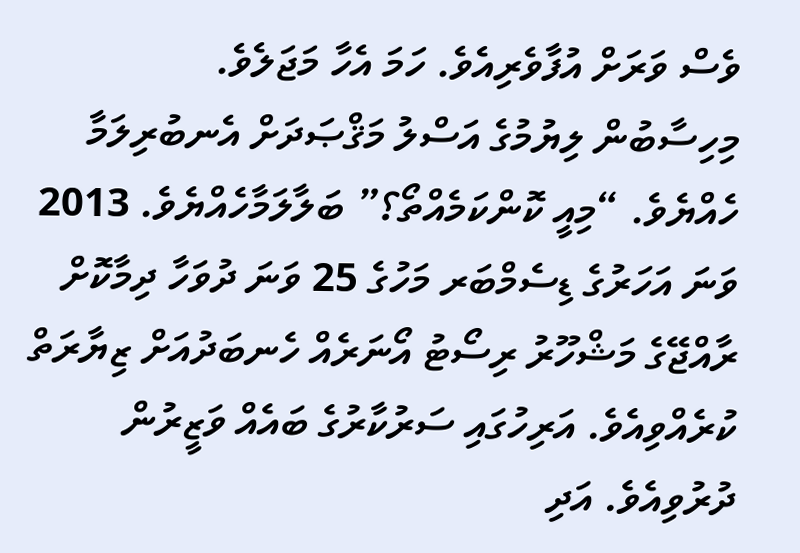ވެސް ވަރަށް އުފާވެރިއެވެ. ހަމަ އެހާ މަޖަލެވެ.
މިހިސާބުން ލިޔުމުގެ އަސްލު މަޤްޞަދަށް އެނބުރިލަމާ ހެއްޔެވެ. “މިއީ ކޮންކަމެއްތޯ؟” ބަލާލަމާހެއްޔެވެ. 2013 ވަނަ އަހަރުގެ ޑިސެމްބަރ މަހުގެ 25 ވަނަ ދުވަހާ ދިމާކޮށް ރާއްޖޭގެ މަޝްހޫރު ރިސޯޓު އޯނަރެއް ހެނބަދުއަށް ޒިޔާރަތް ކުރެއްވިއެވެ. އަރިހުގައި ސަރުކާރުގެ ބައެއް ވަޒީރުން ދުރުވިއެވެ. އަދި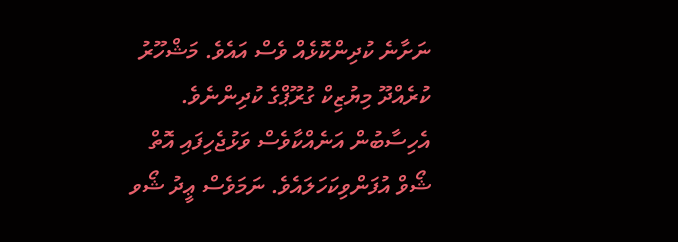ނަށާނެ ކުދިންކޮޅެއް ވެސް އައެވެ. މަޝްހޫރު ކުރެއްދޫ މިޔުޒިކް ގުރޫޕްގެ ކުދިންނެވެ. އެހިސާބުން އަނެއްކާވެސް ވަޅުޖެހިފައި އޮތް ޝޯވް އުފަންވިކަހަލައެވެ. ނަމަވެސް ޢީދު ޝޯވ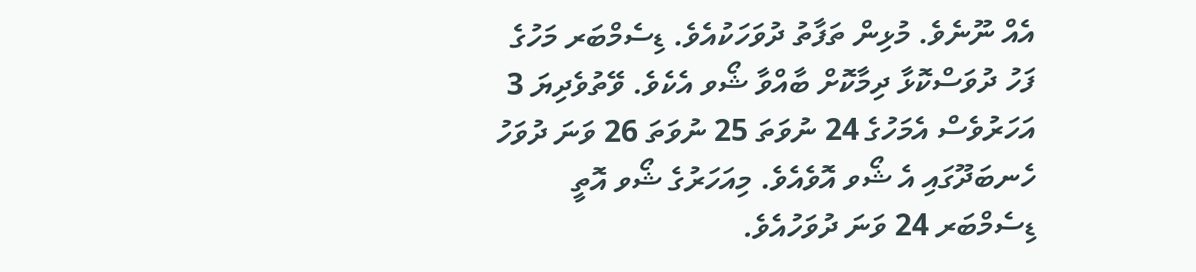އެއް ނޫނެވެ. މުޅިން ތަފާތު ދުވަހަކުއެވެ. ޑިސެމްބަރ މަހުގެ ފަހު ދުވަސްކޮޅާ ދިމާކޮށް ބާއްވާ ޝޯވ އެކެވެ. ވޭތުވެދިޔަ 3 އަހަރުވެސް އެމަހުގެ 24 ނުވަތަ 25 ނުވަތަ 26 ވަނަ ދުވަހު ހެނބަދޫގައި އެ ޝޯވ އޮވެއެވެ. މިއަހަރުގެ ޝޯވ އޮތީ ޑިސެމްބަރ 24 ވަނަ ދުވަހުއެވެ.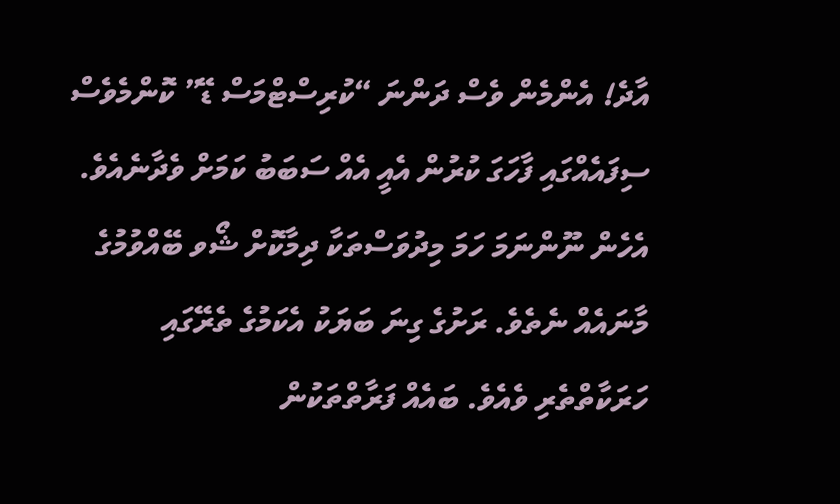އާދެ! އެންމެން ވެސް ދަންނަ “ކުރިސްޓްމަސް ޑޭ” ކޮންމެވެސް ސިފައެއްގައި ފާހަގަ ކުރުން އެއީ އެއް ސަބަބު ކަމަށް ވެދާނެއެވެ. އެހެން ނޫންނަމަ ހަމަ މިދުވަސްތަކާ ދިމާކޮށް ޝޯވ ބޭއްވުމުގެ މާނައެއް ނެތެވެ. ރަށުގެ ގިނަ ބަޔަކު އެކަމުގެ ތެރޭގައި ހަރަކާތްތެރި ވެއެވެ. ބައެއް ފަރާތްތަކުން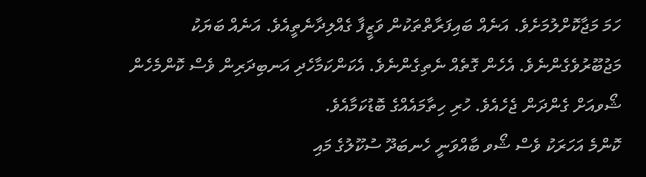ހަމަ މަޖާކޮށްލުމަށެވެ. އަނެއް ބައިފަރާތްތަކުން ވަޒީފާ ގެއްލިދާނެތީއެވެ. އަނެއް ބަޔަކު މަޖުބޫރުވެގެންނެވެ. އެހެން ގޮތެއް ނެތިގެންނެވެ. އެކަންކަމާހެދި އަނބިދަރިން ވެސް ކޮންމެހެން ޝޯވއަށް ގެންދަން ޖެހެއެވެ. ހުރި ހިތާމައެއްގެ ބޮޑުކަމާއެވެ.
ކޮންމެ އަހަރަކު ވެސް ޝޯވ ބާއްވަނީ ހެނބަދޫ ސުކޫލުގެ މައި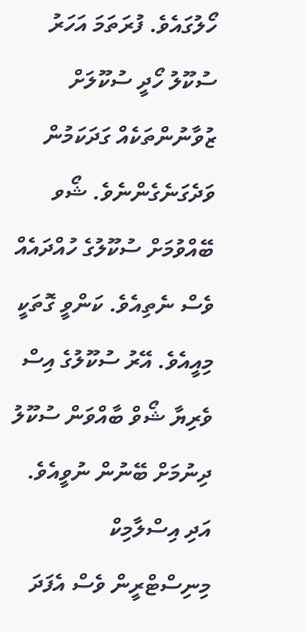ހޯލުގައެވެ. ފުރަތަމަ އަހަރު ސުކޫލު ހޯދީ ސުކޫލަށް ޒުވާނުންތަކެއް ގަދަކަމުން ވަދެގަނެގެންނެވެ. ޝޯވ ބޭއްވުމަށް ސުކޫލުގެ ހުއްދައެއް ވެސް ނެތިއެވެ. ކަންވީ ގޮތަކީ މިއީއެވެ. އޭރު ސުކޫލުގެ އިސް ވެރިޔާ ޝޯވް ބާއްވަން ސުކޫލު ދިނުމަށް ބޭނުން ނުވީއެވެ. އަދި އިސްލާމިކް މިނިސްޓްރީން ވެސް އެފަދަ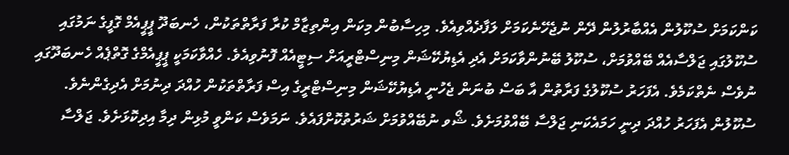ކަންކަމަށް ސުކޫލުން އެއްބާރުލުން ދޭން ނުޖެހޭނެކަމަށް ލަފާދެއްވިއެވެ. މިހިސާބުން މިކަން އިންތިޒާމް ކުރާ ފަރާތްތަކުން، ހެނބަދޫ ޕީޕީއެމް ގޮފީގެ ނަމުގައި ސުކޫލުގައި ޖަލްސާއެއް ބޭއްވުމަށް، ސުކޫލު ބޭނުންވާކަމަށް އެދި އެޑިޔުކޭޝަން މިނިސްޓްރީއަށް ސިޓީއެއް ފޮނުވިއެވެ. ހެއްވާކަމަކީ ޕީޕީއެމްގެ ގޮތްޕެއް ހެނބަދޫގައި ނުވެސް ނެތްކަމެވެ. އެފަހަރު ސުކޫލުގެ ފަރާތުން އާ ބަސް ބުނަން ޖެހުނީ އެޑިޔުކޭޝަން މިނިސްޓްރީގެ އިސް ފަރާތްތަކުން ހުއްދަ ދިނުމަށް އެދިގެންނެވެ. ސުކޫލުން އެފަހަރު ހުއްދަ ދިނީ ހަމައެކަނި ޖަލްސާ ބޭއްވުމަށެވެ. ޝޯވ ނުބޭއްވުމަށް ޝަރުތުކޮށްފައެވެ. ނަމަވެސް ކަންވީ މުޅިން ދިމާ އިދިކޮޅަށެވެ. ޖަލްސާ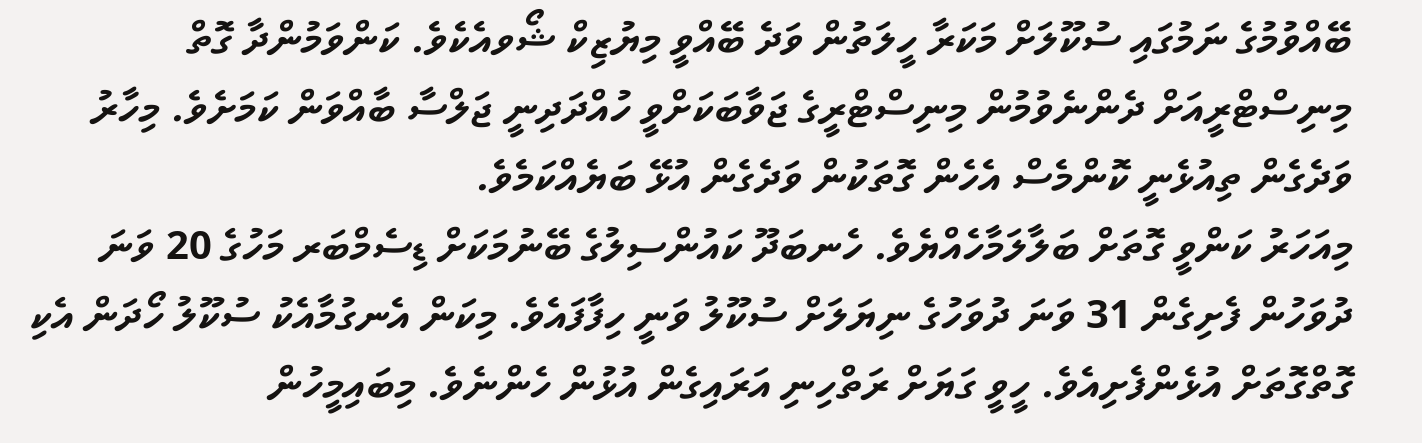ބޭއްވުމުގެ ނަމުގައި ސުކޫލަށް މަކަރާ ހީލަތުން ވަދެ ބޭއްވީ މިޔުޒިކް ޝޯވއެކެވެ. ކަންވަމުންދާ ގޮތް މިނިސްޓްރީއަށް ދެންނެވުމުން މިނިސްޓްރީގެ ޖަވާބަކަށްވީ ހުއްދަދިނީ ޖަލްސާ ބާއްވަން ކަމަށެވެ. މިހާރު ވަދެގެން ތިއުޅެނީ ކޮންމެސް އެހެން ގޮތަކުން ވަދެގެން އުޅޭ ބަޔެއްކަމެވެ.
މިއަހަރު ކަންވީ ގޮތަށް ބަލާލަމާހެއްޔެވެ. ހެނބަދޫ ކައުންސިލުގެ ބޭނުމަކަށް ޑިސެމްބަރ މަހުގެ 20 ވަނަ ދުވަހުން ފެށިގެން 31 ވަނަ ދުވަހުގެ ނިޔަލަށް ސުކޫލު ވަނީ ހިފާފައެވެ. މިކަން އެނގުމާއެކު ސުކޫލު ހޯދަން އެކި ގޮތްގޮތަށް އުޅެންފެށިއެވެ. ހީވީ ގަޔަށް ރަތްހިނި އަރައިގެން އުޅުން ހެންނެވެ. މިބައިމީހުން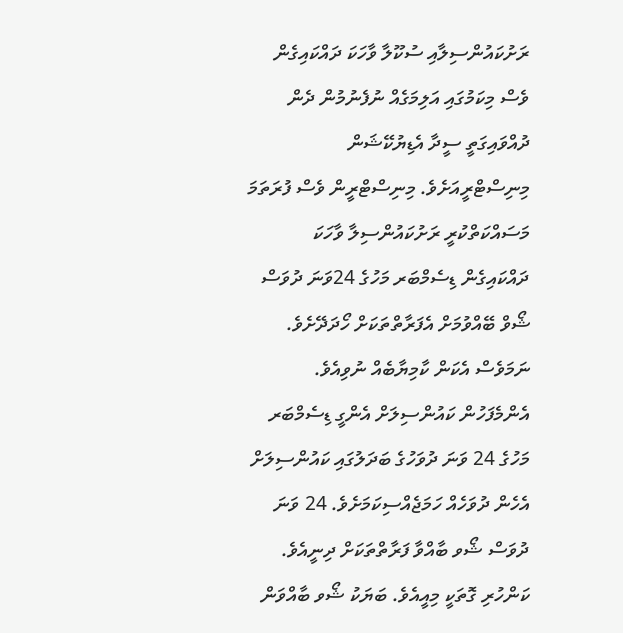ރަށުކައުންސިލާއި ސުކޫލާ ވާހަކަ ދައްކައިގެން ވެސް މިކަމުގައި އަލިމަގެއް ނުފެނުމުން ދެން ދުއްވައިގަތީ ސީދާ އެޑިޔުކޭޝަން މިނިސްޓްރީއަށެވެ. މިނިސްޓްރީން ވެސް ފުރަތަމަ މަސައްކަތްކުރީ ރަށުކައުންސިލާ ވާހަކަ ދައްކައިގެން ޑިސެމްބަރ މަހުގެ 24ވަނަ ދުވަސް ޝޯވް ބޭއްވުމަށް އެފަރާތްތަކަށް ހޯދަދޭށެވެ. ނަމަވެސް އެކަން ކާމިޔާބެއް ނުވިއެވެ. އެންމެފަހުން ކައުންސިލަށް އެންގީ ޑިސެމްބަރ މަހުގެ 24 ވަނަ ދުވަހުގެ ބަދަލުގައި ކައުންސިލަށް އެހެން ދުވަހެއް ހަމަޖެއްސިކަމަށެވެ. 24 ވަނަ ދުވަސް ޝޯވ ބާއްވާ ފަރާތްތަކަށް ދިނީއެވެ.
ކަންހުރި ގޮތަކީ މިއީއެވެ. ބަޔަކު ޝޯވ ބާއްވަން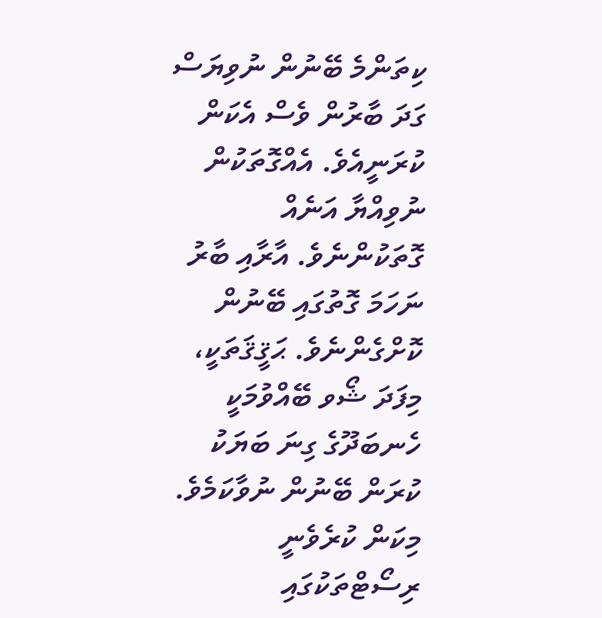ކިތަންމެ ބޭނުން ނުވިޔަސް ގަދަ ބާރުން ވެސް އެކަން ކުރަނީއެވެ. އެއްގޮތަކުން ނުވިއްޔާ އަނެއް ގޮތަކުންނެވެ. އާރާއި ބާރު ނަހަމަ ގޮތުގައި ބޭނުން ކޮށްގެންނެވެ. ޙަޤީޤަތަކީ، މިފަދަ ޝޯވ ބޭއްވުމަކީ ހެނބަދޫގެ ގިނަ ބަޔަކު ކުރަން ބޭނުން ނުވާކަމެވެ. މިކަން ކުރެވެނީ ރިސޯޓްތަކުގައި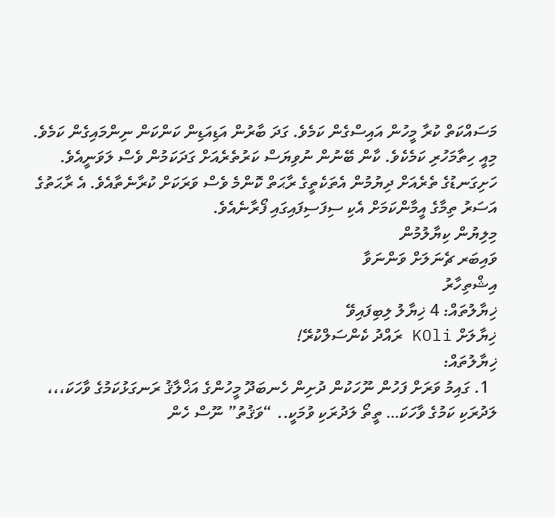މަސައްކަތް ކުރާ މީހުން އައިސްގެން ކަމެވެ. ގަދަ ބާރުން އަޑިއަޑިން ކަންކަން ނިންމައިގެން ކަމެވެ. މިއީ ހިތާމަހުރި ކަމެކެވެ. ކާން ބޭނުން ނުވިޔަސް ކަރުތެރެއަށް ގަދަކަމުން ވެސް ލަވަނީއެވެ. ހަށިގަނޑުގެ ތެރެއަށް ދިޔުމުން އެތަކެތީގެ ރާޙަތް ކޮންމެ ވެސް ވަރަކަށް ކުރާނެތާއެވެ. އެ ރާޙަތުގެ އަސަރު ތިމާގެ އީމާންކަމަށް އެކި ސިފަސިފައިގައި ފޯރާނެއެވެ.
މިލިޔުން ކިޔާލުމުން
ވައިބަރ ޗެނަލަށް ވަންނަވާ
އިޝްތިހާރު
ޚިޔާލުތައް: 4 ޚިޔާލު ލިބިފައިވޭ
ޚިޔާލަށް KOli ރައްދު ކެންސަލްކުރޭ!
ޚިޔާލުތައް:
  1. ގައިމު ވަރަށް ފަހުން ނޫހަކުން ދުށިން ހެނބަދޫ މީހުންގެ އަޚްލާޤު ރަނގަޅުކަމުގެ ވާހަކަ،،، ލަދުރަކި ކަމުގެ ވާހަކަ… ތީތޯ ލަދުރަކި ވުމަކީ.. “ވަޤުތު” ނޫސް ހެން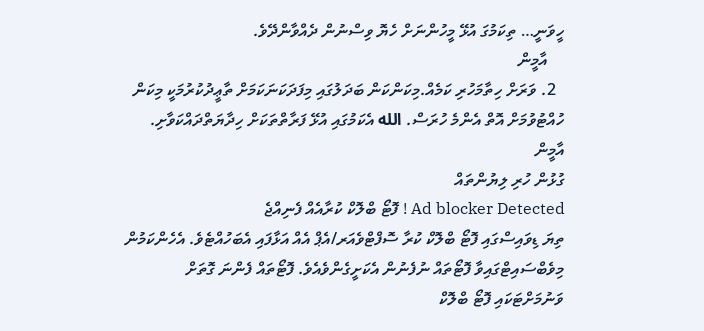ހީވަނީ… ތިކަމުގަ އުޅޭ މީހުންނަށް ހެޔޮ ވިސްނުން ދެއްވާންދޭވެ.
    އާމީން
  2. ވަރަށް ހިތާމަހުރި ކަމެއް.މިކަންކަން ބަދަލުގައި މިފަދަކަނަކަމަށް ތާޢީދުކުރުމަކީ މިކަން ހުއްޓުވުމަށް އޮތް އެންމެ ހުރަސް. الله އެކަމުގައި އުޅޭ ފަރާތްތަކަށް ހިދާޔަތްދައްކަވާށި. އާމީން
ގުޅުން ހުރި ލިޔުންތައް
Ad blocker Detected ! ފޮޓޯ ބްލޮކް ކުރާއެއް ފެނިއްޖެ
ތިޔަ ޑިވައިސްގައި ފޮޓޯ ބްލޮކް ކުރާ ސޮފްޓްވެއަރ/އެޕް އެއް އަޅާފައި އެބަހުއްޓެވެ. އެހެންކަމުން މިވެބްސައިޓްގައިވާ ފޮޓޯތައް ނުފެނުން އެކަށީގެންވެއެވެ. ފޮޓޯތައް ފެންނަ ގޮތަށް ވަނުމަށްޓަކައި ފޮޓޯ ބްލޮކް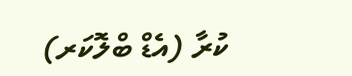ކުރާ (އެޑް ބްލޮކަރ)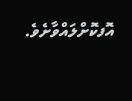އޮފކޮށްލައްވާށެވެ.